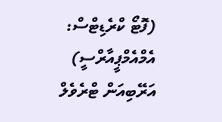(ފޮޓޯ ކްރެޑިޓްސް: އެމްއެމްޕީއާރްސީ)
އަރޭބިއަން ޓްރެވެލް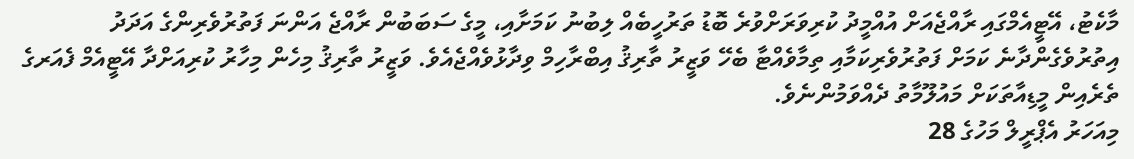މާކެޓު، އޭޓީއެމްގައި ރާއްޖެއަށް އުއްމީދު ކުރިވަރަށްވުރެ ބޮޑު ތަރުހީބެއް ލިބުނު ކަމަށާއި، މީގެ ސަބަބުން ރާއްޖެ އަންނަ ފަތުރުވެރިންގެ އަދަދު އިތުރުވެގެންދާނެ ކަމަށް ފަތުރުވެރިކަމާއި ތިމާވެއްޓާ ބެހޭ ވަޒީރު ތާރިޤު އިބްރާހިމް ވިދާޅުވެއްޖެއެވެ. ވަޒީރު ތާރިޤު މިހެން މިހާރު ކުރިއަށްދާ އޭޓީއެމް ފެއަރގެ ތެރެއިން މީޑިއާތަކަށް މައުލޫމާތު ދެއްވަމުންނެވެ.
މިއަހަރު އެޕްރީލް މަހުގެ 28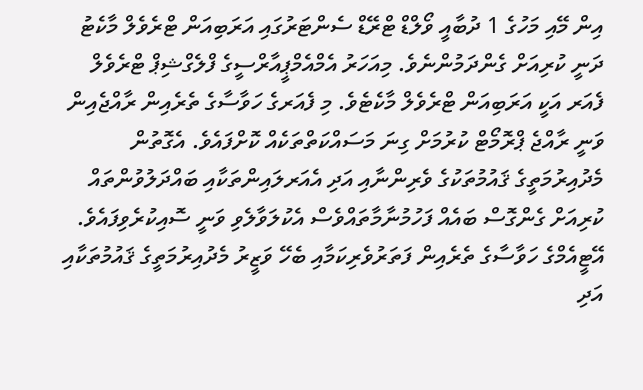އިން މޭއި މަހުގެ 1 ދުބާއީ ވޯލްޑް ޓްރޭޑް ސެންޓަރުގައި އަރަބިއަން ޓްރެވެލް މާކެޓު ދަނީ ކުރިއަށް ގެންދަމުންނެވެ. މިއަހަރު އެމްއެމްޕީއާރްސީގެ ފްލެގްޝިޕް ޓްރެވެލް ފެއަރ އަކީ އަރަބިއަން ޓްރެވެލް މާކެޓެވެ. މި ފެއަރގެ ހަވާސާގެ ތެރެއިން ރާއްޖެއިން ވަނީ ރާއްޖެ ޕްރޮމޯޓް ކުރުމަށް ގިނަ މަސައްކަތްތަކެއް ކޮށްފައެވެ. އެގޮތުން މެދުއިރުމަތީގެ ޤައުމުތަކުގެ ވެރިންނާއި އަދި އެއަރލައިންތަކާއި ބައްދަލުވުންތައް ކުރިއަށް ގެންގޮސް ބައެއް ފަހުމުނާމާތައްވެސް އެކުލަވާލެވި ވަނީ ސޮއިކުރެވިފައެވެ. އޭޓީއެމްގެ ހަވާސާގެ ތެރެއިން ފަތަރުވެރިކަމާއި ބެހޭ ވަޒީރު މެދުއިރުމަތީގެ ޤައުމުތަކާއި އަދި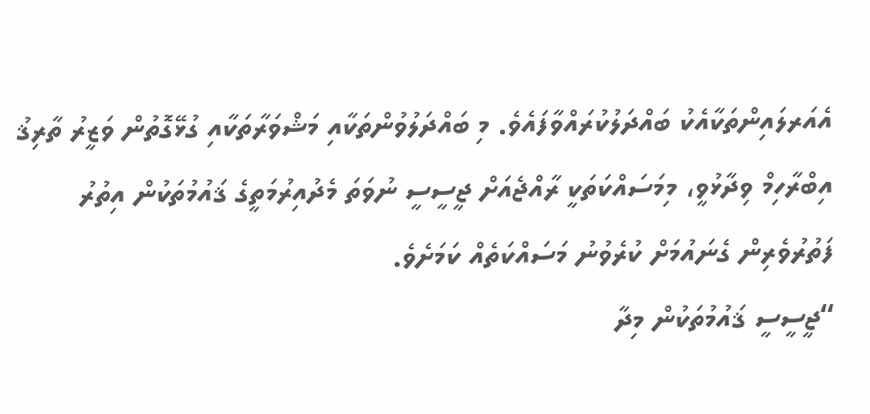އެއަރލައިންތަކާއެކު ބައްދަލުކުރައްވާފައެވެ. މި ބައްދަލުވުންތަކާއި މަޝްވަރާތަކާއި ގުޅޭގޮތުން ވަޒީރު ތާރިޤު އިބްރާހިމް ވިދާޅުވީ، މިމަސައްކަތަކީ ރާއްޖެއަށް ޖީސީސީ ނުވަތަ މެދުއިރުމަތީގެ ޤައުމުތަކުން އިތުރު ފަތުރުވެރިން ގެނައުމަށް ކުރެވުނު މަސައްކަތެއް ކަމަށެވެ.
“ޖީސީސީ ޤައުމުތަކުން މިދާ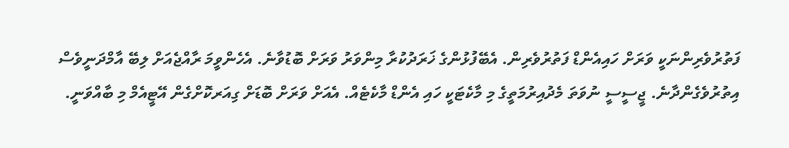ފަތުރުވެރިންނަކީ ވަރަށް ހައިއެންޑް ފަތުރުވެރިން. އެބޭފުޅުންގެ ޚަރަދުކުރާ މިންވަރު ވަރަށް ބޮޑުވާނެ. އެހެންވީމަ ރާއްޖެއަށް ލިބޭ އާމްދަނީވެސް އިތުރުވެގެންދާނެ. ޖީސީސީ ނުވަތަ މެދުއިރުމަތީގެ މި މާކެޓަކީ ހައި އެންޑް މާކެޓެއް. އެއަށް ވަރަށް ބޮޑަށް ގިއަރކޮށްގެން އޭޓީއެމް މި ބާއްވަނީ.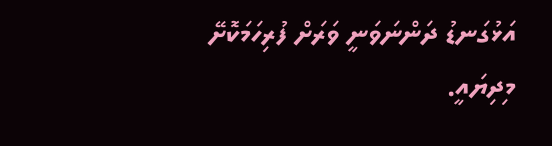އަޅުގަނޑު ދަންނަވަނީ ވަރަށް ފުރިހަމަކޮށޭ މިދިޔައީ.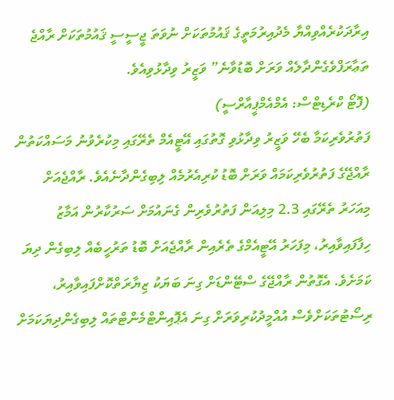އިރާދަކުރެއްވިއްޔާ މެދުއިރުމަތީގެ ޤައުމުތަކަށް ނުވަތަ ޖީސީސީ ޤައުމުތަކަށް ރާއްޖެ ތަޢާރަފްވެގެންދާލެއް ވަރަށް ބޮޑުވާނެ” ވަޒީރު ވިދާޅުވިއެވެ.
(ފޮޓޯ ކްރެޑިޓްސް: އެމްއެމްޕީއާރްސީ)
ފަތުރުވެރިކަމާ ބެހޭ ވަޒީރު ވިދާޅުވި ގޮތުގައި އޭޓީއެމް ތެރޭގައި މިކުރެވުނު މަސައްކަތުން ރާއްޖޭގެ ފަތުރުވެރިކަމައް ވަރަށް ބޮޑު ކުރިއެރުމެއް ލިބިގެންދާނެއެވެ. ރާއްޖެއަށް މިއަހަރު ތެރޭގައި 2.3 މިލިއަން ފަތުރުވެރިން ގެނައުމަށް ސަރުކާރުން އަމާޒު ހިފާފައިވާއިރު، މިފަހަރު އޭޓީއެމްގެ ތެރެއިން ރާއްޖެއަށް ބޮޑު ތަރުހީބެއް ލިބިގެން ދިޔަ ކަމަށެވެ. އެގޮތުން ރާއްޖޭގެ ސްޓޭންޑަށް ގިނަ ބަޔަކު ޒިޔާރަތްކޮށްފައިވާއިރު، ރިސޯޓުތަކަށްވެސް އުއްމީދުކުރިވަރަށް ގިނަ އެޕޮއިންޓްމެންޓްތައް ލިބިގެންދިޔަކަމަށް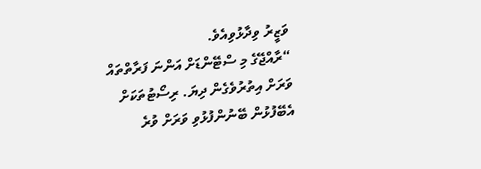ވަޒީރު ވިދާޅުވިއެވެ.
“ރާއްޖޭގެ މި ސްޓޭންޑަށް އަންނަ ފަރާތްތައް ވަރަށް އިތުރުވެގެން ދިޔަ. ރިސޯޓުތަކަށް އެބޭފުޅުން ބޭނުންފުޅުވި ވަރަށް ވުރެ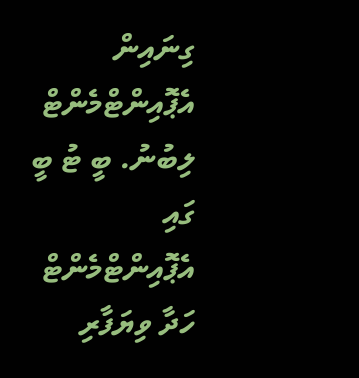ގިނައިން އެޕޮއިންޓްމެންޓް ލިބުނު. ބީ ޓު ބީ ގައި އެޕޮއިންޓްމެންޓް ހަދާ ވިޔަފާރި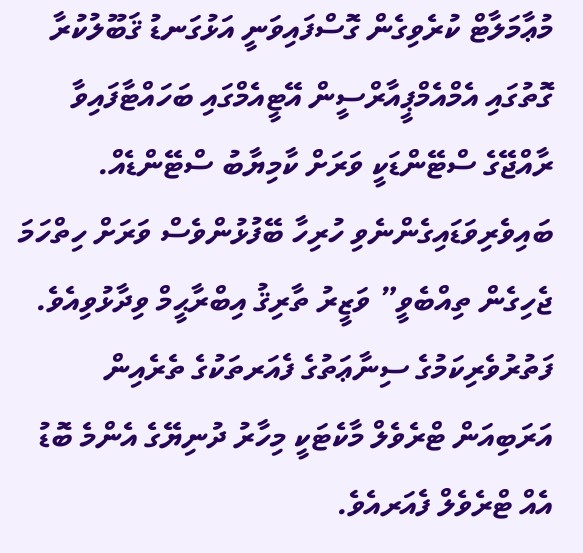މުޢާމަލާޓް ކުރެވިގެން ގޮސްފައިވަނީ އަޅުގަނޑު ޤަބޫލުކުރާ ގޮތުގައި އެމްއެމްޕީއާރްސީން އޭޓީއެމްގައި ބަހައްޓާފައިވާ ރާއްޖޭގެ ސްޓޭންޑަކީ ވަރަށް ކާމިޔާބު ސްޓޭންޑެއް. ބައިވެރިވަޑައިގެންނެވި ހުރިހާ ބޭފުޅުންވެސް ވަރަށް ހިތްހަމަ ޖެހިގެން ތިއްބެވީ” ވަޒީރު ތާރިޤު އިބްރާޙީމް ވިދާޅުވިއެވެ. ފަތުރުވެރިކަމުގެ ސިނާޢަތުގެ ފެއަރތަކުގެ ތެރެއިން އަރަބިއަން ޓްރެވެލް މާކެޓަކީ މިހާރު ދުނިޔޭގެ އެންމެ ބޮޑު އެއް ޓްރެވެލް ފެއަރއެވެ.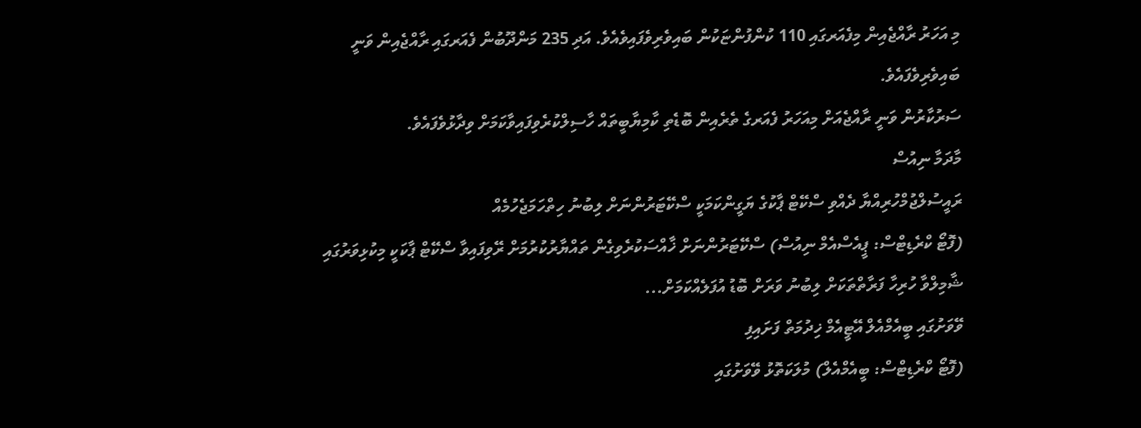މި އަހަރު ރާއްޖެއިން މިފެއަރގައި 110 ކުންފުންޏަކުން ބައިވެރިވެފައިވެއެވެ. އަދި 235 މަންދޫބުން ފެއަރގައި ރާއްޖެއިން ވަނީ ބައިވެރިވެފައެވެ.
ސަރުކާރުން ވަނީ ރާއްޖެއަށް މިއަހަރު ފެއަރގެ ތެރެއިން ބޮޑެތި ކާމިޔާބީތައް ހާސިލްކުރެވިފައިވާކަމަށް ވިދާޅުވެފައެވެ.
މާދަމާ ނިއުސް
ރައީސުލްޖުމްހުރިއްޔާ ދެއްވި ސްކޭޓް ޕާކުގެ ޔަގީންކަމަކީ ސްކޭޓަރުންނަށް ލިބުނު ހިތްހަމަޖެހުމެއް
(ފޮޓޯ ކްރެޑިޓްސް: ޕީއެސްއެމް ނިއުސް) ސްކޭޓަރުންނަށް ޚާއްސަކުރެވިގެން ތައްޔާރުކުރުމަށް ރޭވިފައިވާ ސްކޭޓް ޕާކަކީ މިކުޅިވަރުގައި ޝާމިލްވާ ހުރިހާ ފަރާތްތަކަށް ލިބުނު ވަރަށް ބޮޑު އުފަލެއްކަމަށް...
ވޭވަށުގައި ބީއެމްއެލް އޭޓީއެމް ޚިދުމަތް ފަށައިފި
(ފޮޓޯ ކްރެޑިޓްސް: ބީއެމްއެލް) މުލަކަތޮޅު ވޭވަށުގައި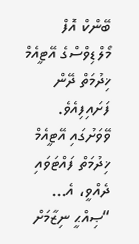ބޭންކް އޮފް މޯލްޑިވްސްގެ އޭޓީއެމް ޚިދުމަތް ދޭން ފަށައިފިއެވެ. ވޭވަށުގައި އޭޓީއެމް ޚިދުމަތް ފައްޓަވައި ދެއްވީ، އެ...
“ޞިއްޙީ ނިޒާމަށް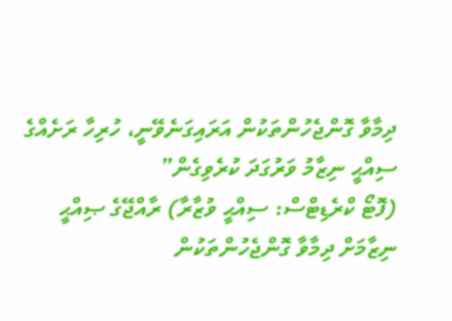ދިމާވާ ގޮންޖެހުންތަކުން އަރައިގަނެވޭނީ، ހުރިހާ ރަށެއްގެ ސިއްޙީ ނިޒާމު ވަރުގަދަ ކުރެވިގެން”
(ފޮޓޯ ކްރެޑިޓްސް: ސިއްޙީ ވުޒާރާ) ރާއްޖޭގެ ޞިއްޙީ ނިޒާމަށް ދިމާވާ ގޮންޖެހުންތަކުން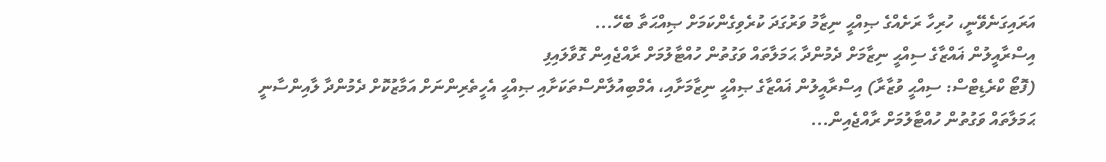އަރައިގަނެވޭނީ، ހުރިހާ ރަށެއްގެ ޞިއްޙީ ނިޒާމު ވަރުގަދަ ކުރެވިގެންކަމަށް ޞިއްޙަތާ ބެހޭ...
އިސްރާއީލުން ޣައްޒާގެ ސިއްޙީ ނިޒާމަށް ދެމުންދާ ޙަމަލާތައް ވަގުތުން ހުއްޓާލުމަށް ރާއްޖެއިން ގޮވާލައިފި
(ފޮޓޯ ކްރެޑިޓްސް: ސިއްޙީ ވުޒާރާ) އިސްރާއީލުން ޣައްޒާގެ ޞިއްޙީ ނިޒާމަށާއި، އެމްބިއުލާންސްތަކަށާއި ޞިއްޙީ އެހީތެރިންނަށް އަމާޒުކޮށް ދެމުންދާ ލާއިންސާނީ ޙަމަލާތައް ވަގުތުން ހުއްޓާލުމަށް ރާއްޖެއިން...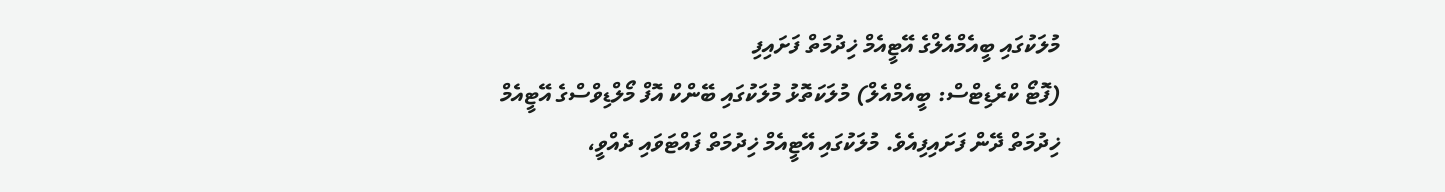މުލަކުގައި ބީއެމްއެލްގެ އޭޓީއެމް ޚިދުމަތް ފަށައިފި
(ފޮޓޯ ކްރެޑިޓްސް: ބީއެމްއެލް) މުލަކަތޮޅު މުލަކުގައި ބޭންކް އޮފް މޯލްޑިވްސްގެ އޭޓީއެމް ޚިދުމަތް ދޭން ފަށައިފިއެވެ. މުލަކުގައި އޭޓީއެމް ޚިދުމަތް ފައްޓަވައި ދެއްވީ،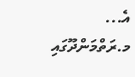އެ...
މ.ރަތްމަންދޫގައި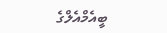ބީއެމްއެލްގެ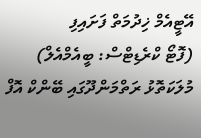އޭޓީއެމް ޚިދުމަތް ފަށައިފި
(ފޮޓޯ ކްރެޑިޓްސް: ބީއެމްއެލް) މުލަކަތޮޅު ރަތްމަންދޫގައި ބޭންކް އޮފް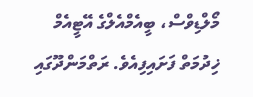މޯލްޑިވްސް، ބީއެމްއެލްގެ އޭޓީއެމް ޚިދުމަތް ފަށައިފިއެވެ. ރަތްމަންދޫގައި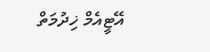އޭޓީއެމް ޚިދުމަތް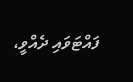ފައްޓަވައި ދެއްވީ،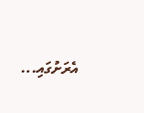އެރަށުގައި...